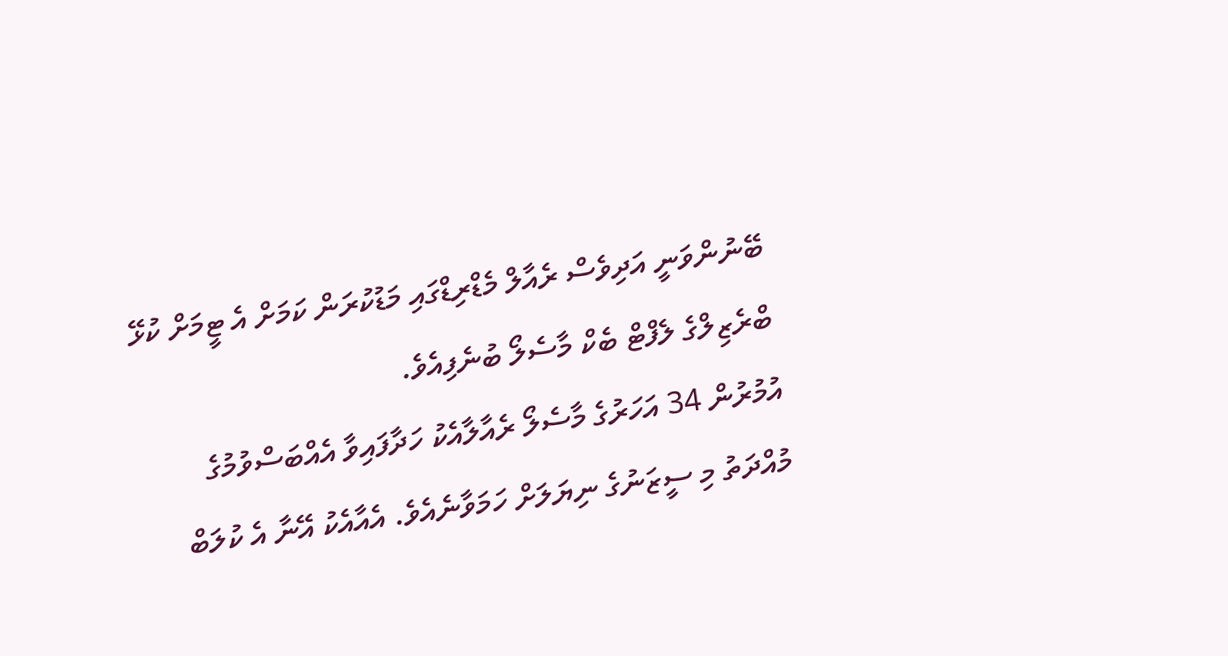ބޭނުންވަނީ އަދިވެސް ރެއާލް މެޑްރިޑްގައި މަޑުކުރަން ކަމަށް އެ ޓީމަށް ކުޅޭ ބްރެޒިލްގެ ލެފްޓް ބެކް މާސެލޯ ބުނެފިއެވެ.
އުމުރުން 34 އަހަރުގެ މާސެލޯ ރެއާލާއެކު ހަދާފައިވާ އެއްބަސްވުމުގެ މުއްދަތު މި ސީޒަނުގެ ނިޔަލަށް ހަމަވާނެއެވެ. އެއާއެކު އޭނާ އެ ކުލަބް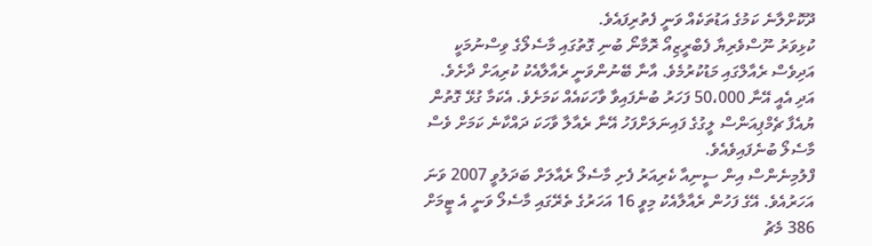ދޫކޮށްލާނެ ކަމުގެ އަޑުތަކެއް ވަނީ ފެތުރިފައެވެ.
ކުޅިވަރު ނޫސްވެރިޔާ ފެބްރީޒިއޯ ރޮމާނޯ ބުނި ގޮތުގައި މާސެލޯގެ ވިސްނުމަކީ އަދިވެސް ރެއާލްގައި މަޑުކުރުމެވެ. އާނާ ބޭނުންވަނީ ރެއާލާއެކު ކުރިއަށް ދާށެވެ. އަދި އެއީ އޭނާ 50،000 ފަހަރު ބުނެފައިވާ ވާހަކައެއް ކަމަށެވެ. އެކަމާ ގުޅޭ ގޮތުން ޔުއެފާ ޗެމްޕިއަންސް ލީގުގެ ފައިނަލަށްފަހު އޭނާ ރެއާލާ ވާހަކަ ދައްކާނެ ކަމަށް ވެސް މާސެލޯ ބުނެފައިވެއެވެ.
ފްލުމިނެންސް އިން ސީނިއާ ކެރިއަރު ފެށި މާސެލޯ ރެއާލަށް ބަދަލުވީ 2007 ވަނަ އަހަރުއެވެ. އޭގެ ފަހުން ރެއާލާއެކު މިވީ 16 އަހަރުގެ ތެރޭގައި މާސެލޯ ވަނީ އެ ޓީމަށް 386 މެޗު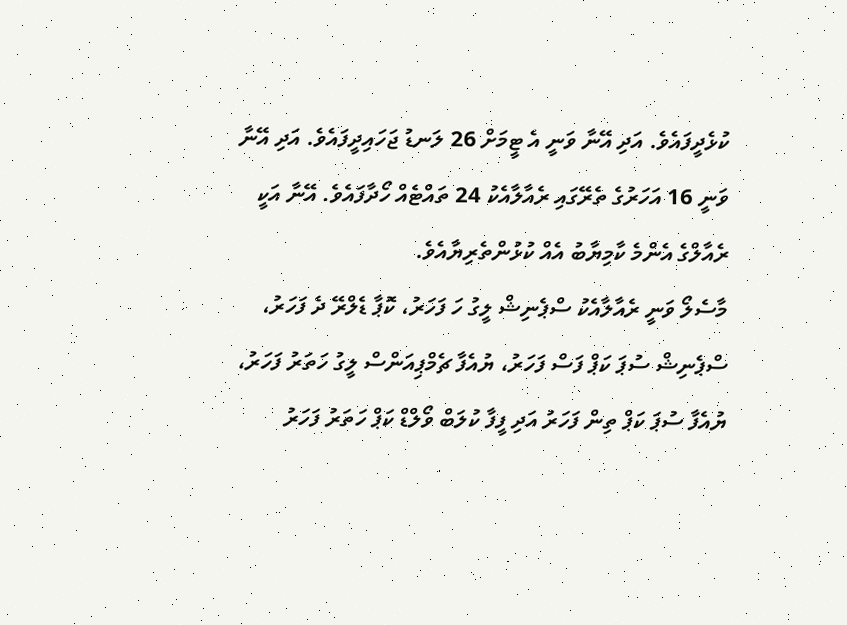ކުޅެދީފައެވެ. އަދި އޭނާ ވަނީ އެ ޓީމަށް 26 ލަނޑު ޖަހައިދީފައެވެ. އަދި އޭނާ ވަނީ 16 އަހަރުގެ ތެރޭގައި ރެއާލާއެކު 24 ތައްޓެއް ހޯދާފައެވެ. އޭނާ އަކީ ރެއާލްގެ އެންމެ ކާމިޔާބު އެއް ކުޅުންތެރިޔާއެވެ.
މާސެލޯ ވަނީ ރެއާލާއެކު ސްޕެނިޝް ލީގު ހަ ފަހަރު، ކޮޕާ ޑެލްރޭ ދެ ފަހަރު، ސްޕެނިޝް ސުޕަ ކަޕް ފަސް ފަހަރު، ޔުއެފާ ޗެމްޕިއަންސް ލީގު ހަތަރު ފަހަރު، ޔުއެފާ ސުޕަ ކަޕް ތިން ފަހަރު އަދި ފީފާ ކުލަބް ވޯލްޑް ކަޕް ހަތަރު ފަހަރު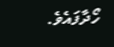ހޯދާފައެވެ.